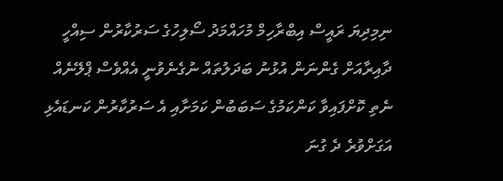ނިމިދިޔަ ރައީސް އިބްރާހިމް މުހައްމަދު ސޯލިހުގެ ސަރުކާރުން ސިއްހީ ދާއިރާއަށް ގެންނަން އުޅުނު ބަދަލުތައް ނުގެނެވުނީ އެއްވެސް ޕްލޭނެއް ނެތި ކޮށްފައިވާ ކަންކަމުގެ ސަބަބުން ކަމަށާއި އެ ސަރުކާރުން ކަނޑައެޅި އަގަށްވުރެ ދެ ގުނަ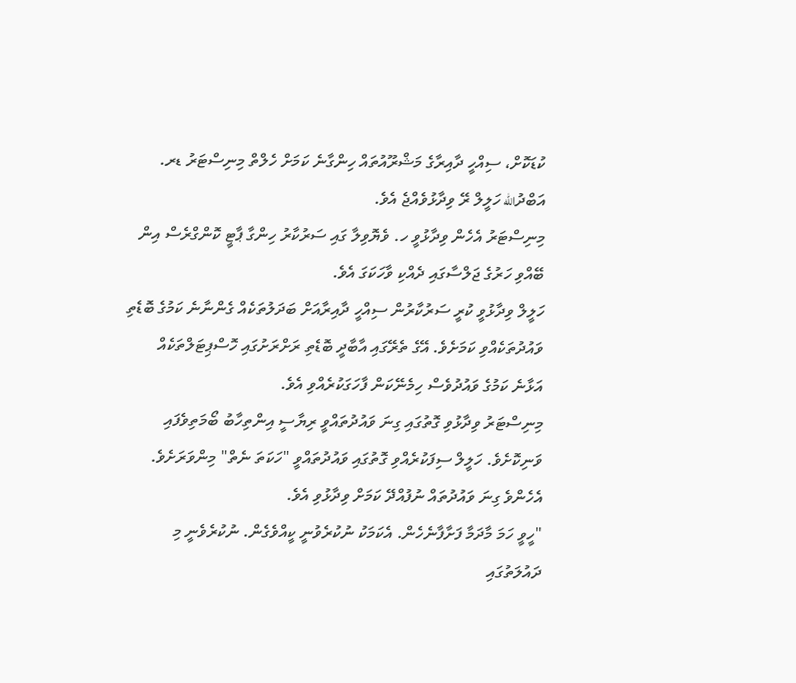ކުޑަކޮށް، ސިއްހީ ދާއިރާގެ މަޝްރޫއުތައް ހިންގާނެ ކަމަށް ހެލްތް މިނިސްޓަރު ޑރ. އަބްދުالله ހަލީލް ރޭ ވިދާޅުވެއްޖެ އެވެ.
މިނިސްޓަރު އެހެން ވިދާޅުވީ ހ. ވެޔޮވިލާ ގައި ސަރުކާރު ހިންގާ ޕާޓީ ކޮންގްރެސް އިން ބޭއްވި ހަރުގެ ޖަލްސާގައި ދެއްކި ވާހަކަގަ އެވެ.
ހަލީލް ވިދާޅުވީ ކުރީ ސަރުކާރުން ސިއްހީ ދާއިރާއަށް ބަދަލުތަކެއް ގެންނާނެ ކަމުގެ ބޮޑެތި ވައުދުތަކެއްވި ކަމަށެވެ. އޭގެ ތެރޭގައި އާބާދީ ބޮޑެތި ރަށްރަށުގައި ހޮސްޕިޓަލްތަކެއް އަޅާނެ ކަމުގެ ވައުދުވެސް ހިމެނޭކަން ފާހަގަކުރެއްވި އެވެ.
މިނިސްޓަރު ވިދާޅުވި ގޮތުގައި ގިނަ ވައުދުތައްވީ ރިޔާސީ އިންތިހާބު ބޯމަތިވެފައި ވަނިކޮށެވެ. ހަލީލް ސިފަކުރެއްވި ގޮތުގައި ވައުދުތައްވީ "ހަކަތަ ނެތް" މިންވަރަށެވެ. އެހެންވެ ގިނަ ވައުދުތައް ނުފުއްދޭ ކަމަށް ވިދާޅުވި އެވެ.
"ހީވީ ހަމަ މާދަމާ ފަށާފާނެހެން. އެކަމަކު ނުކުރެވުނީ ކީއްވެގެން. ނުކުރެވެނީ މި ދައުލަތުގައި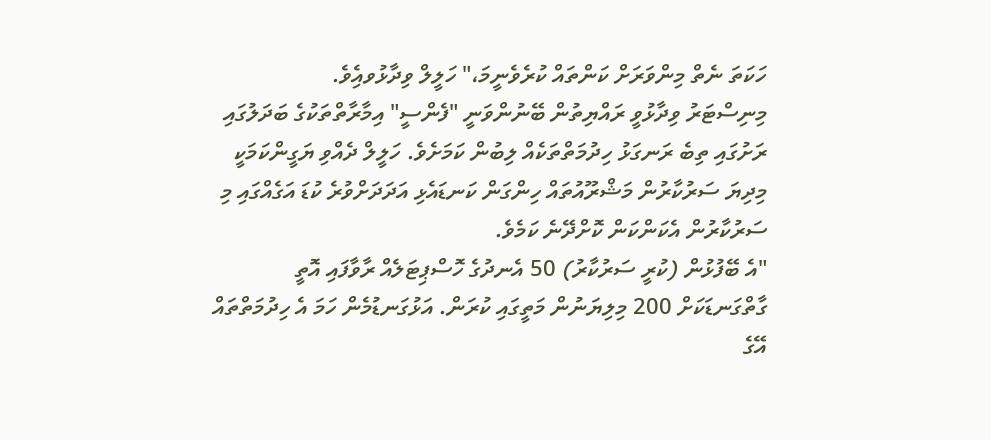ހަކަތަ ނެތް މިންވަރަށް ކަންތައް ކުރެވެނީމަ،" ހަލީލް ވިދާޅުވއިެވެ.
މިނިސްޓަރު ވިދާޅުވީ ރައްޔިތުން ބޭނުންވަނީ "ފެންސީ" އިމާރާތްތަކުގެ ބަދަލުގައި ރަށުގައި ތިބެ ރަނގަޅު ހިދުމަތްތަކެއް ލިބުން ކަމަށެވެ. ހަލީލް ދެއްވި ޔަގީންކަމަކީ މިދިޔަ ސަރުކާރުން މަޝްރޫއުތައް ހިންގަން ކަނޑައެޅި އަދަދަށްވުރެ ކުޑަ އަގެއްގައި މި ސަރުކާރުން އެކަންކަން ކޮށްދޭނެ ކަމެވެ.
"އެ ބޭފުޅުން (ކުރީ ސަރުކާރު) 50 އެނދުގެ ހޮސްޕިޓަލެއް ރާވާފައި އޮތީ ގާތްގަނޑަކަށް 200 މިލިޔަނުން މަތީގައި ކުރަން. އަޅުގަނޑުމެން ހަމަ އެ ހިދުމަތްތައް އޭގެ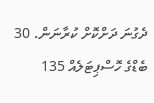ދެގުނަ ދަށްކޮށް ކުރާނަން. 30 ބެޑްގެ ހޮސްޕިޓަލެއް 135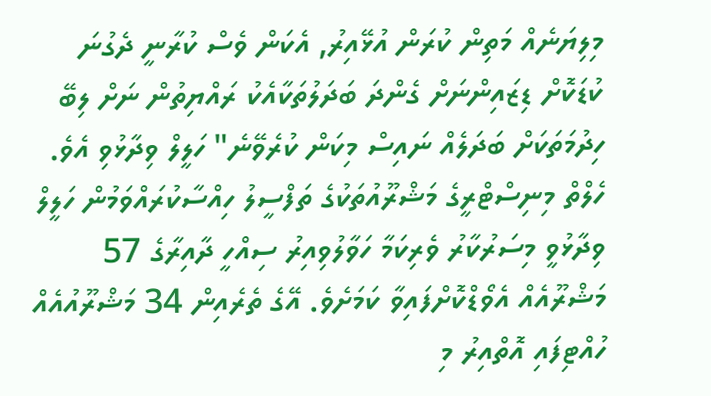މިލިޔަނެއް މަތިން ކުރަން އުޅޭއިރު, އެކަން ވެސް ކުރާނީ ދެގުނަ ކުޑަކޮށް ޑިޒައިންނަށް ގެންދަ ބަދަލުތަކާއެކު ރައްޔިތުން ނަށް ލިބޭ ހިދުމަތަކަށް ބަދަލެއް ނައިސް މިކަން ކުރެވޭނެ" ހަލީލް ވިދާޅުވި އެވެ.
ހެލްތް މިނިސްޓްރީގެ މަޝްރޫއުތަކުގެ ތަފްސީލު ހިއްސާކުރައްވަމުން ހަލީލް ވިދާޅުވީ މިސަރުކާރު ވެރިކަމާ ހަވާލުވިއިރު ސިއްހީ ދާއިރާގެ 57 މަޝްރޫއެއް އެވޯޑްކޮށްފައިވާ ކަމަށެވެ. އޭގެ ތެރެއިން 34 މަޝްރޫއުއެއް ހުއްޓިފައި އޮތްއިރު މި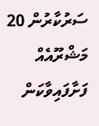ސަރުކާރުން 20 މަޝްރޫއެއް ފަށާފައިވާކަން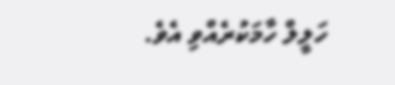ހަލީލް ހާމަކުރެއްވި އެވެ.